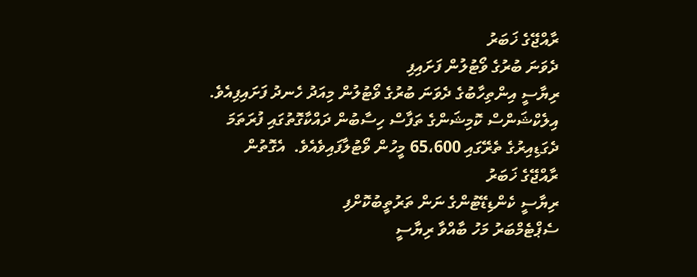ރާއްޖޭގެ ޚަބަރު
ދެވަނަ ބުރުގެ ވޯޓުލުން ފަށައިފި
ރިޔާސީ އިންތިހާބުގެ ދެވަނަ ބުރުގެ ވޯޓުލުން މިއަދު ހެނދު ފަށައިފިއެވެ. އިލެކްޝަންސް ކޮމިޝަންގެ ތަފާސް ހިސާބުން ދައްކާގޮތުގައި ފުރަތަމަ ދެގަޑިއިރުގެ ތެރޭގައި 65،600 މީހުން ވޯޓުލާފައިވެއެވެ.  އެގޮތުން
ރާއްޖޭގެ ޚަބަރު
ރިޔާސީ ކެންޑިޑޭޓުންގެ ނަން ތަރުތީބުކޮށްފި
ސެޕްޓެމްބަރު މަހު ބާއްވާ ރިޔާސީ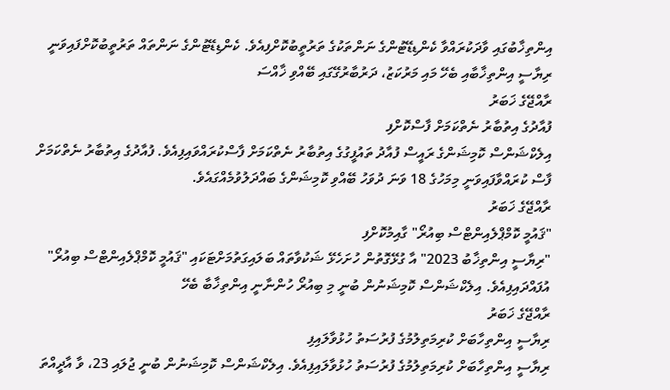އިންތިޚާބުގައި ވާދަކުރައްވާ ކެންޑިޑޭޓުންގެ ނަންތަކުގެ ތަރުތީބުކޮށްފިއެވެ. ކެންޑިޑޭޓުންގެ ނަންތައް ތަރުތީބުކޮށްފައިވަނީ ރިޔާސީ އިންތިޚާބާއި ބެހޭ މައި މަރުކަޒު، ދަރުބާރުގޭގައި ބޭއްވި ޚާއްސަ
ރާއްޖޭގެ ޚަބަރު
ފުއާދުގެ އިތުބާރު ނެތްކަމަށް ފާސްކޮށްފި
އިލެކްޝަންސް ކޮމިޝަންގެ ރައީސް ފުއާދު ތައުފީގުގެ އިތުބާރު ނެތްކަމަށް ފާސްކުރައްވައިފިއެވެ. ފުއާދުގެ އިތުބާރު ނެތްކަމަށް ފާސް ކުރައްވާފައިވަނީ މިމަހުގެ 18 ވަނަ ދުވަހު ބޭއްވި ކޮމިޝަންގެ ބައްދަލުވުމެއްގައެވެ.
ރާއްޖޭގެ ޚަބަރު
"ޤައުމީ ކޮމްޕްލެއިންޓްސް ބިއުރޯ" ގާއިމުކޮށްފި
"ރިޔާސީ އިންތިޚާބު 2023" އާ ގުޅޭގޮތުން ހުށަހެޅޭ ޝަކުވާތައް ބަލައިގަތުމަށްޓަކައި "ޤައުމީ ކޮމްޕްލެއިންޓްސް ބިއުރޯ" އުފައްދައިފިއެވެ. އިލެކްޝަންސް ކޮމިޝަނުން ބުނީ މި ބިއުރޯ ހުންނާނީ އިންތިޚާބާ ބެހޭ
ރާއްޖޭގެ ޚަބަރު
ރިޔާސީ އިންތިހާބަށް ކުރިމަތިލުމުގެ ފުރުސަތު ހުޅުވާލައިފި
ރިޔާސީ އިންތިހާބަށް ކުރިމަތިލުމުގެ ފުރުސަތު ހުޅުވާލައިފިއެވެ. އިލެކްޝަންސް ކޮމިޝަނުން ބުނީ ޖުލައި 23، ވާ އާދީއްތަ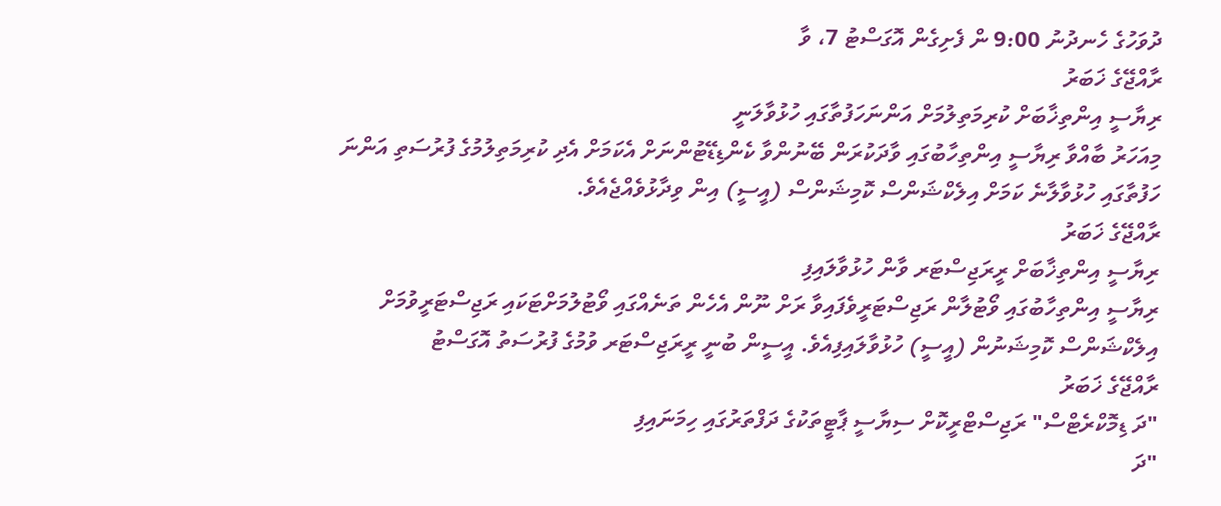ދުވަހުގެ ހެނދުނު 9:00 ން ފެށިގެން އޮގަސްޓު 7، ވާ
ރާއްޖޭގެ ޚަބަރު
ރިޔާސީ އިންތިޚާބަށް ކުރިމަތިލުމަށް އަންނަހަފުތާގައި ހުޅުވާލަނީ
މިއަހަރު ބާއްވާ ރިޔާސީ އިންތިހާބުގައި ވާދަކުރަން ބޭނުންވާ ކެންޑިޑޭޓުންނަށް އެކަމަށް އެދި ކުރިމަތިލުމުގެ ފުރުސަތި އަންނަ ހަފުތާގައި ހުޅުވާލާނެ ކަމަށް އިލެކްޝަންސް ކޮމިޝަންސް (އީސީ) އިން ވިދާޅުވެއްޖެއެވެ.
ރާއްޖޭގެ ޚަބަރު
ރިޔާސީ އިންތިޚާބަށް ރީރަޖިސްޓަރ ވާން ހުޅުވާލައިފި
ރިޔާސީ އިންތިހާބުގައި ވޯޓުލާން ރަޖިސްޓަރީވެފައިވާ ރަށް ނޫން އެހެން ތަނެއްގައި ވޯޓުލުމަށްޓަކައި ރަޖިސްޓަރީވުމަށް އިލެކްޝަންސް ކޮމިޝަނުން (އީސީ) ހުޅުވާލައިފިއެވެ. އީސީން ބުނީ ރީރަޖިސްޓަރ ވުމުގެ ފުރުސަތު އޮގަސްޓު
ރާއްޖޭގެ ޚަބަރު
"ދަ ޑިމޮކްރެޓްސް" ރަޖިސްޓްރީކޮށް ސިޔާސީ ޕާޓީތަކުގެ ދަފްތަރުގައި ހިމަނައިފި
"ދަ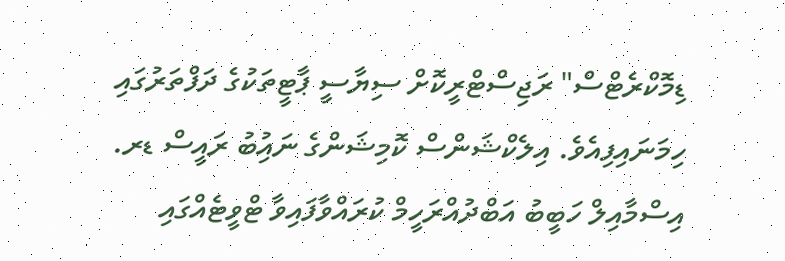ޑިމޮކްރެޓްސް" ރަޖިސްޓްރީކޮށް ސިޔާސީ ޕާޓީތަކުގެ ދަފްތަރުގައި ހިމަނައިފިއެވެ. އިލެކްޝަންސް ކޮމިޝަންގެ ނައިުބު ރައީސް ޑރ. އިސްމާއިލް ހަބީބު އަބްދުއްރަހީމް ކުރައްވާފައިވާ ޓްވީޓެއްގައި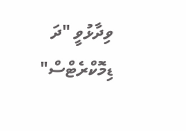ވިދާޅުވީ "ދަ ޑިމޮކްރެޓްސް"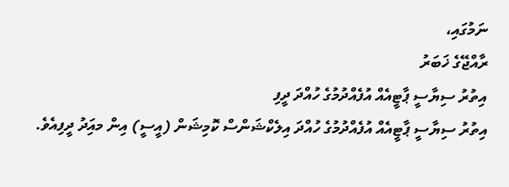ނަމުގައި،
ރާއްޖޭގެ ޚަބަރު
އިތުރު ސިޔާސީ ޕާޓީއެއް އުފެއްދުމުގެ ހުއްދަ ދީފި
އިތުރު ސިޔާސީ ޕާޓީއެއް އުފެއްދުމުގެ ހުއްދަ އިލެކްޝަންސް ކޮމިޝަން (އީސީ) އިން މއިަދު ދީފިއެވެ.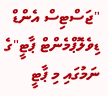"ޖަސްޓިސް އެންޑް ޑިވެލޮޕްމެންޓް ޕާޓީ"ގެ ނަމުގައި މި ޕާޓީ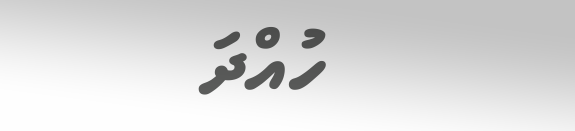ހުއްދަ